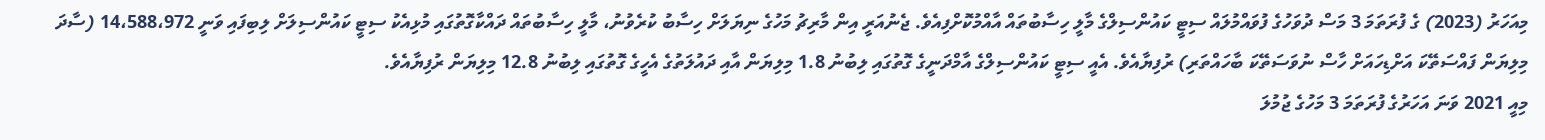މިއަހަރު (2023) ގެ ފުރަތަމަ 3 މަސް ދުވަހުގެ ފުވައްމުލައް ސިޓީ ކައުންސިލްގެ މާލީ ހިސާބުތައް އާއްމުކޮށްފިއެވެ. ޖެނުއަރީ އިން މާރިޗު މަހުގެ ނިޔަލަށް ހިސާބު ކުރެވުނު، މާލީ ހިސާބުތައް ދައްކާގޮތުގައި މުޅިއެކު ސިޓީ ކައުންސިލަށް ލިބިފައި ވަނީ 14،588،972 (ސާދަ މިލިޔަން ފައްސަތޭކަ އަށްޑިހައަށް ހާސް ނުވަސަތޭކަ ބާހައްތަރި) ރުފިޔާއެވެ. އެއީ ސިޓީ ކައުންސިލްގެ އާމްދަނީގެ ގޮތުގައި ލިބުނު 1.8 މިލިޔަން އާއި ދައުލަތުގެ އެހީގެ ގޮތުގައި ލިބުނު 12.8 މިލިޔަން ރުފިޔާއެވެ.
މިއީ 2021 ވަނަ އަހަރުގެ ފުރަތަމަ 3 މަހުގެ ޖުމުލަ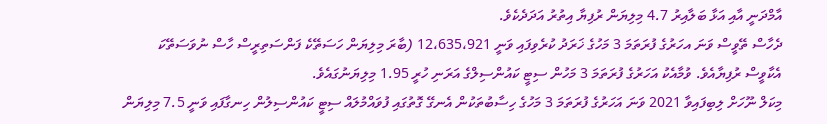އާމްދަނީ އާއި އަޅާ ބަލާއިރު 4.7 މިލިޔަން ރުފިޔާ އިތުރު އަދަދެކެވެ.
ދެހާސް ތޭވީސް ވަނަ އހަރުގެ ފުރަތަމަ 3 މަހުގެ ޚަރަދު ކުރެވިފައި ވަނީ 12،635،921 (ބާރަ މިލިޔަން ހަސަތޭކެ ފަންސަތިރީސް ހާސް ނުވަސަތޭކަ އެކާވީސް ރުފިޔާއެވެ. ވުމާއެކު އަހަރުގެ ފުރަތަމަ 3 މަހުން ސިޓީ ކައުންސިލްގެ އަރަނި ހުރީ 1.95 މިލިޔަނުގައެވެ.
މިކަލް ނޫހަށް ލިބިފައިވާ 2021 ވަނަ އަހަރުގެ ފުރަތަމަ 3 މަހުގެ ހިސާބުތަކުން އެނގޭ ގޮތުގައި ފުވައްމުލައް ސިޓީ ކައުންސިލުން ހިނގާފައި ވަނީ 7.5 މިލިޔަން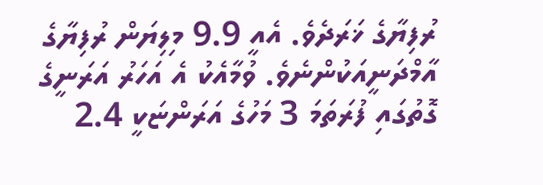ރުފިޔާގެ ޚަރަދެވެ. އެއީ 9.9 މިލިޔަން ރުފިޔާގެ އާމްދަނީއަކުންނެވެ. ވުމާއެކު އެ އަހަރު އަރަނީގެ ގޮތުގައި ފުރަތަމަ 3 މަހުގެ އަރަންޏަކީ 2.4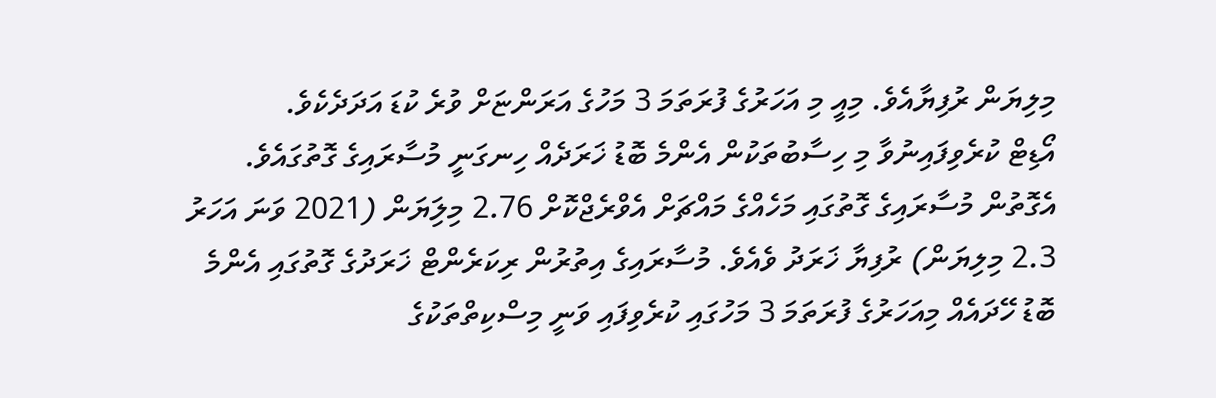މިލިޔަން ރުފިޔާއެވެ. މިއީ މި އަހަރުގެ ފުރަތަމަ 3 މަހުގެ އަރަންޏަށް ވުރެ ކުޑަ އަދަދެކެވެ.
އޯޑިޓް ކުރެވިފައިނުވާ މި ހިސާބުތަކުން އެންމެ ބޮޑު ޚަރަދެއް ހިނގަނީ މުސާރައިގެ ގޮތުގައެވެ. އެގޮތުން މުސާރައިގެ ގޮތުގައި މަހެއްގެ މައްޗަށް އެވްރެޖްކޮށް 2.76 މިލަިޔަން (2021 ވަނަ އަހަރު 2.3 މިލިޔަން) ރުފިޔާ ޚަރަދު ވެއެވެ. މުސާރައިގެ އިތުރުން ރިކަރެންޓް ޚަރަދުގެ ގޮތުގައި އެންމެ ބޮޑު ހޭދައެއް މިއަހަރުގެ ފުރަތަމަ 3 މަހުގައި ކުރެވިފައި ވަނީ މިސްކިތްތަކުގެ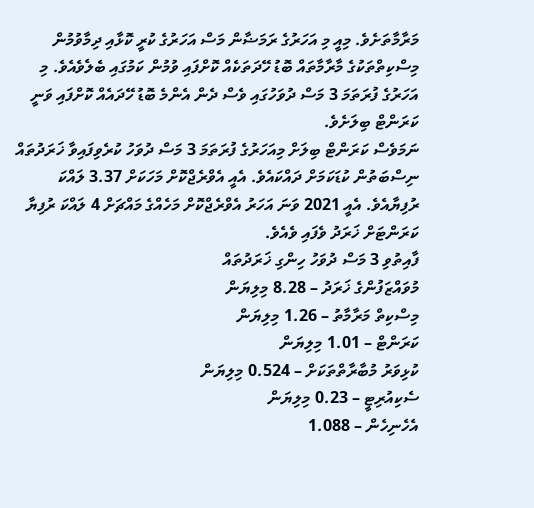މަރާމާތަށެވެ. މިއީ މި އަހަރުގެ ރަމަޟާން މަސް އަހަރުގެ ކުރީ ކޮޅާއި ދިމާވުމުން މިސްކިތްތަކުގެ މާރާމާތައް ބޮޑު ހޭދަތަކެއް ކޮށްފައި ވުމުން ކަމުގައި ބެލެވެއެވެ. މި އަހަރުގެ ފުރަތަމަ 3 މަސް ދުވަހުގައި ވެސް ދެން އެންމެ ބޮޑު ހޭދައެއް ކޮށްފައި ވަނީ ކަރަންޓް ބިލަށެވެ.
ނަމަވެސް ކަރަންޓް ބިލަށް މިއަހަރުގެ ފުރަތަމަ 3 މަސް ދުވަހު ކުރެވިފައިވާ ޚަރަދުތައް ނިސްބަތުން ކުޑަކަމަށް ދައްކައެވެ. އެއީ އެވްރެޖްކޮށް މަހަކަށް 3.37 ލައްކަ ރުފިޔާއެވެ. އެއީ 2021 ވަނަ އަހަރު އެވްރެޖްކޮށް މަހެއްގެ މައްޗަށް 4 ލައްކަ ރުފިޔާ ކަރަންޓަށް ޚަރަދު ވެފައި ވެއެވެ.
ފާއިތުވި 3 މަސް ދުވަހު ހިންގި ޚަރަދުތައް
މުވައްޒަފުންގެ ޚަރަދު – 8.28 މިލިޔަން
މިސްކިތް މަރާމާތު – 1.26 މިލިޔަން
ކަރަންޓް – 1.01 މިލިޔަން
ކުޅިވަރު މުބާރާތްތަކަށް – 0.524 މިލިޔަން
ސެކިއުރިޓީ – 0.23 މިލިޔަން
އެހެނިހެން – 1.088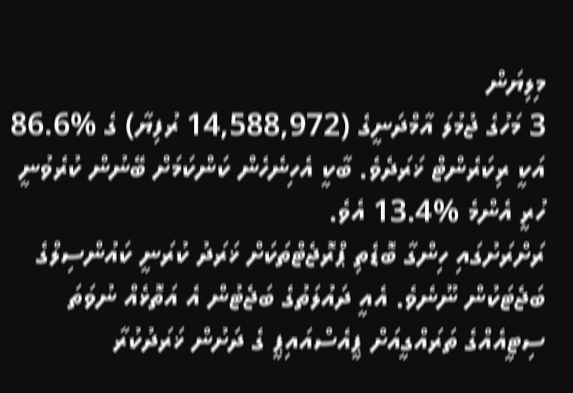މިލިޔަން
3 މަހުގެ ޖުމުލަ އާމްދަނީގެ (14,588,972 ރުފިޔާ) ގެ %86.6 އަކީ ރިކަރެންޓް ޚަރަދެވެ. ބާކީ އެހިނެހެން ކަންކަމަށް ބޭނުން ކުރެވުނީ ހުރީ އެންމެ %13.4 އެވެ.
ރަށްރަށުގައި ހިންގާ ބޮޑެތި ޕްރޮޖެޓްތަކަށް ޚަރަދު ކުރަނީ ކައުންސިލްގެ ބަޖެޓަކުން ނޫނެވެ. އެއީ ދައުލަތުގެ ބަޖެޓުން އެ އަތޮޅެއް ނުވަތަ ސިޓީއެއްގެ ތަރައްގީއަށް ޕީއެސްއައިޕީ ގެ ދަށުން ޚަރަދުކުރާ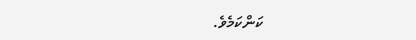ކަންކަމެވެ.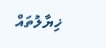ޚިޔާލުތައް